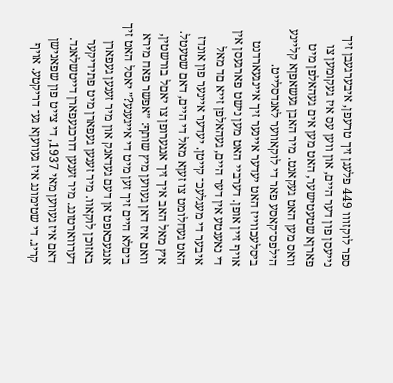ספר לוקזווו 449 פלעגן זיך טרעפן, איבערגעבן זיך נייעסן פון דער היים, און װען עס איז געקומען צו פארןא שטעטישער, האט מען אים געהאלפן מיט װאס מען האט געקאנט. מיר האבן געשאפןא קלײנע הילפס־קאסע פאר די לוקאװער לאנדסלײט. ביסלעכוױיז האט יעדער אײנער זיך אײנגעארדנט אויף זײן אופן. דערבײ האט מען נישט פארגעסן אין די נאענטע אין דער הײם, געהאלפן זײא םד מאל איבער די מעגלעכ־ קײטן. יעדער אײנער פון אונדז האט געחלומט צו זעןא מאל די הײם, דאם שטעטל. איץ מאל האב איך זיך אנגערופן צו יאםל בורשטין, װאם איז דאן געװען מיץ שותף: ״אפשר פאח מירא ביםלא הײם זיך זען מיט די אײגענע?״ יאסל האט זיך אנגעכאפט אן דעם געדאנק און מיר זענען געפארן באזוכן לוקאװ. מיר זענען געפארן מיט פתידיקער דערװארטונג. מיר זענען דורכגעפארן דײטשלאנד.
דאם איז געװען מאי 1937, די צײט פון שפאנישן קריג. די שטימונג איז געװעןא גע־ דריקטע. אויף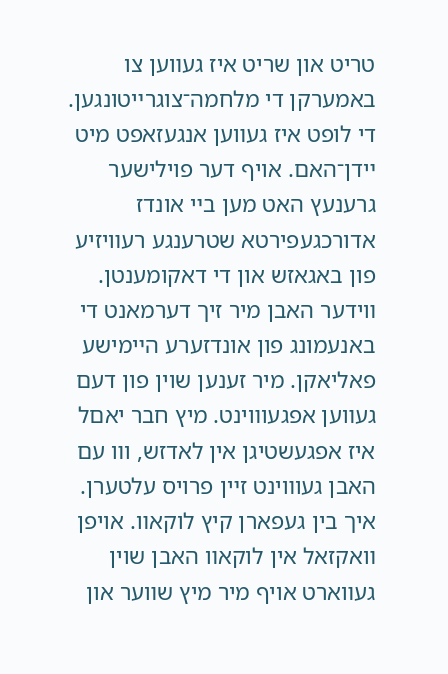טריט און שריט איז געװען צו באמערקן די מלחמה־צוגרײטונגען. די לופט איז געװען אנגעזאפט מיט ײדן־האם. אויף דער פוילישער גרענעץ האט מען בײ אונדז אדורכגעפירטא שטרענגע רעװיזיע פון באגאזש און די דאקומענטן. װידער האבן מיר זיך דערמאנט די באנעמונג פון אונדזערע הײמישע פאליאקן. מיר זענען שוין פון דעם געװען אפגעוװינט. מיץ חבר יאםל איז אפגעשטיגן אין לאדזש, וװ עם האבן געוװינט זײן פרויס עלטערן. איך בין געפארן קיץ לוקאװ. אויפן װאקזאל אין לוקאװ האבן שוין געװארט אויף מיר מיץ שװער און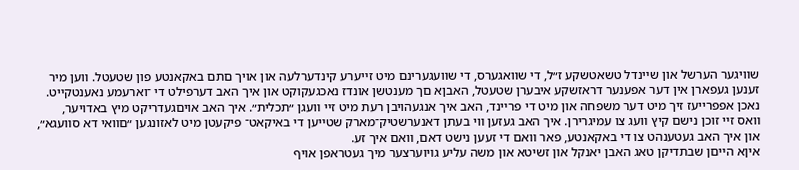שװיגער הערשל און שײנדל טשאטשקע ז״ל, די שװאגערס, די שװעגערינם מיט זײערע קינדערלעה און אויך םתם באקאנטע פון שטעטל. װען מיר זענען געפארן אין דער אפענער דראזשקע איבערן שטעטל, האבןא םך מענטשן אונדז נאכגעקוקט און איך האב דערפילט די ־וארעמע נאענטקײט. נאכן אפפרייעז זיך מיט דער משפחה און מיט די פרײנד, האב איך אנגעהויבן רעת מיט זײ װעגן ״תכלית״. איך האב אויםגעדריקט מיץ באדויער, װאס זײ זוכן נישם קיץ װעג צו עמיגרירן. איך האב געזען װי בעתן דאנערשטיק־מארק שטײען די באיקאט־ פיקעטן מיט לאזונגען ״םװאי דא סװעגא״, און איך האב געטענהט צו די באקאנטע, פאר װאם די זעען נישט דאם, װאם איך זע.
איןא הײםן שבתדיקן טאג האבן יאנקל און זשיטא און משה עליע גױוערצער מיך געטראפן אויף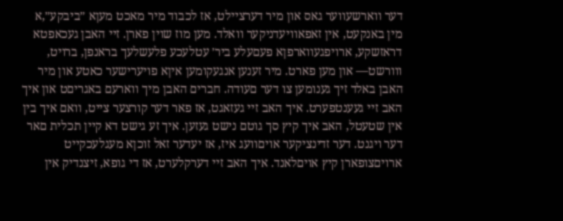דער װארשעװער גאס און מיר דערצײלט, אז לכבוד מיר מאכט מעןא ״ביבקע״,א מין באנקעט, אין זאפאװיעדניקער װאלד. מען מוז שוין פארן. זײ האבן געכאפטא דראזשקע, ארויפגעװארפןא פעםעלע ביר׳ עטלעכע פלעשלעך בראנפן, ברויט, וװרשט— און מען פארט. מיר זענען אנגעקומען איןא פויערישער כאטע און מיר האבן באלד זיך גענומען צו דער םעודה. חברים האבן מיך װארעם באגריםט און איך האב זיי געענטפערט. איך האב זײ געזאגט, אז פאר דער קורצער צייט, װאם איך בין אין שטעטל, האב איך קיץ סך גוטם נישט געזען. איך זע גישט דא קײן תכלית םאר דער ױגנט. דער זדינציקער אויםװעג איז, אז יעדער זאל זוכןא מעגלעכקײט ארויםצופארן קיץ אויםלאנד. איך האב זײ דערקלערט, אז די גופא, זיצנדיק אין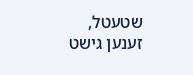שטעטל, זענען גישט